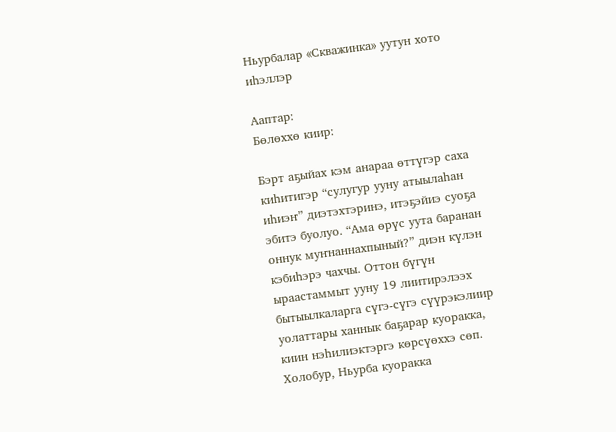Ньурбалар «Скважинка» уутун хото иһэллэр

Ааптар:
Бөлөххө киир:

Бэрт аҕыйах кэм анараа өттүгэр саха киһитигэр “сулугур ууну атыылаһан иһиэҥ” диэтэхтэринэ, итэҕэйиэ суоҕа эбитэ буолуо. “Ама өрүс уута баранан оннук муҥнаннахпыный?” диэн күлэн кэбиһэрэ чахчы. Оттон бүгүн ыраастаммыт ууну 19 лиитирэлээх бытыылкаларга сүгэ-сүгэ сүүрэкэлиир уолаттары ханнык баҕарар куоракка, киин нэһилиэктэргэ көрсүөххэ сөп. Холобур, Ньурба куоракка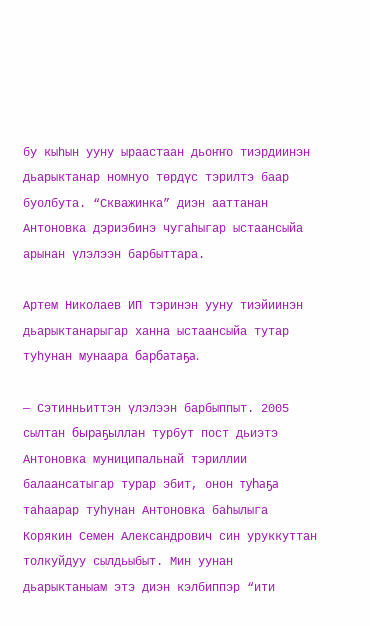бу кыһын ууну ыраастаан дьоҥҥо тиэрдиинэн дьарыктанар номнуо төрдүс тэрилтэ баар буолбута. “Скважинка” диэн ааттанан Антоновка дэриэбинэ чугаһыгар ыстаансыйа арынан үлэлээн барбыттара.

Артем Николаев ИП тэринэн ууну тиэйиинэн дьарыктанарыгар ханна ыстаансыйа тутар туһунан мунаара барбатаҕа.

— Сэтинньиттэн үлэлээн барбыппыт. 2005 сылтан быраҕыллан турбут пост дьиэтэ Антоновка муниципальнай тэриллии балаансатыгар турар эбит, онон туһаҕа таһаарар туһунан Антоновка баһылыга Корякин Семен Александрович син уруккуттан толкуйдуу сылдьыбыт. Мин уунан дьарыктаныам этэ диэн кэлбиппэр “ити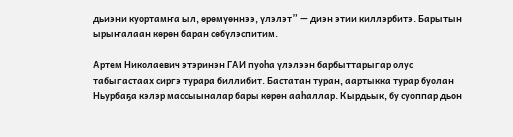дьиэни куортамҥа ыл, өрөмүөннээ, үлэлэт” — диэн этии киллэрбитэ. Барытын ырыҥалаан көрөн баран сөбүлэспитим.

Артем Николаевич этэринэн ГАИ пуоһа үлэлээн барбыттарыгар олус табыгастаах сиргэ турара биллибит. Бастатан туран, аартыкка турар буолан Ньурбаҕа кэлэр массыыналар бары көрөн ааһаллар. Кырдьык, бу суоппар дьон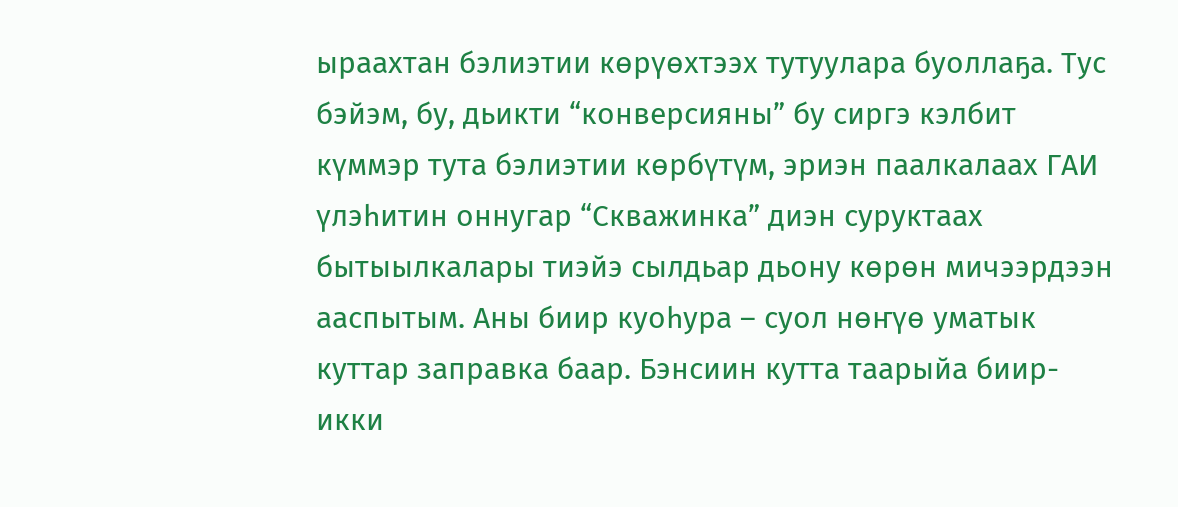ыраахтан бэлиэтии көрүөхтээх тутуулара буоллаҕа. Тус бэйэм, бу, дьикти “конверсияны” бу сиргэ кэлбит күммэр тута бэлиэтии көрбүтүм, эриэн паалкалаах ГАИ үлэһитин оннугар “Скважинка” диэн суруктаах бытыылкалары тиэйэ сылдьар дьону көрөн мичээрдээн ааспытым. Аны биир куоһура – суол нөҥүө уматык куттар заправка баар. Бэнсиин кутта таарыйа биир-икки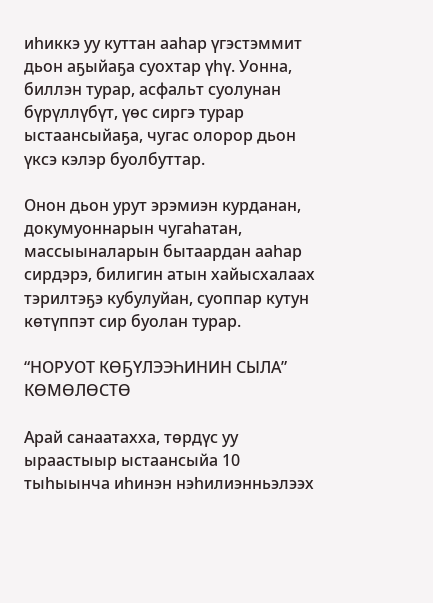иһиккэ уу куттан ааһар үгэстэммит дьон аҕыйаҕа суохтар үһү. Уонна, биллэн турар, асфальт суолунан бүрүллүбүт, үөс сиргэ турар ыстаансыйаҕа, чугас олорор дьон үксэ кэлэр буолбуттар.

Онон дьон урут эрэмиэн курданан, докумуоннарын чугаһатан, массыыналарын бытаардан ааһар сирдэрэ, билигин атын хайысхалаах тэрилтэҕэ кубулуйан, суоппар кутун көтүппэт сир буолан турар.

“НОРУОТ КӨҔҮЛЭЭҺИНИН СЫЛА” КӨМӨЛӨСТӨ

Арай санаатахха, төрдүс уу ыраастыыр ыстаансыйа 10 тыһыынча иһинэн нэһилиэнньэлээх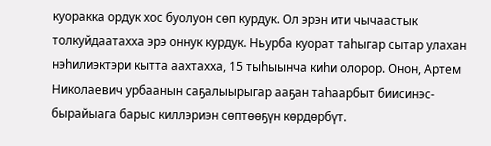куоракка ордук хос буолуон сөп курдук. Ол эрэн ити чычаастык толкуйдаатахха эрэ оннук курдук. Ньурба куорат таһыгар сытар улахан нэһилиэктэри кытта аахтахха, 15 тыһыынча киһи олорор. Онон, Артем Николаевич урбаанын саҕалыырыгар ааҕан таһаарбыт биисинэс-бырайыага барыс киллэриэн сөптөөҕүн көрдөрбүт.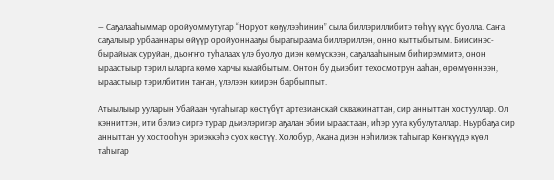— Саҕалааһыммар оройуоммутугар “Норуот көҕүлээһинин” сыла биллэриллибитэ төһүү күүс буолла. Саҥа саҕалыыр урбааннары өйүүр оройуоннааҕы бырагыраама биллэриллэн, онно кыттыбытым. Биисинэс-бырайыак суруйан, дьоҥҥо туһалаах үлэ буолуо диэн көмүскээн, саҕалааһыным биһирэммитэ, онон ыраастыыр тэрил ыларга көмө харчы кыайбытым. Онтон бу дьиэбит техосмотрун ааһан, өрөмүөннээн, ыраастыыр тэрилбитин таҥан, үлэлээн киирэн барбыппыт.

Атыылыыр ууларын Убайаан чугаһыгар көстүбүт артезианскай скважинаттан, сир анныттан хостууллар. Ол кэнниттэн, ити бэлиэ сиргэ турар дьиэлэригэр аҕалан эбии ыраастаан, иһэр ууга кубулуталлар. Ньурбаҕа сир анныттан уу хостооһун эриэккэһэ суох көстүү. Холобур, Акана диэн нэһилиэк таһыгар Көҥкүүдэ күөл таһыгар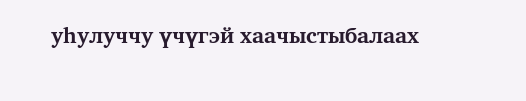уһулуччу үчүгэй хаачыстыбалаах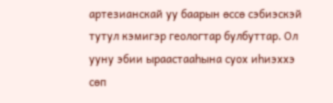артезианскай уу баарын өссө сэбиэскэй тутул кэмигэр геологтар булбуттар. Ол ууну эбии ыраастааһына суох иһиэххэ сөп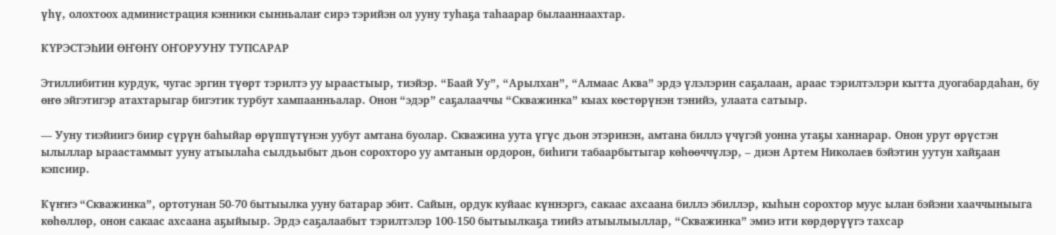үһү, олохтоох администрация кэнники сынньалаҥ сирэ тэрийэн ол ууну туһаҕа таһаарар былааннаахтар.

КҮРЭСТЭҺИИ ӨҤӨНҮ ОҤОРУУНУ ТУПСАРАР

Этиллибитин курдук, чугас эргин түөрт тэрилтэ уу ыраастыыр, тиэйэр. “Баай Уу”, “Арылхан”, “Алмаас Аква” эрдэ үлэлэрин саҕалаан, араас тэрилтэлэри кытта дуогабардаһан, бу өҥө эйгэтигэр атахтарыгар бигэтик турбут хампаанньалар. Онон “эдэр” саҕалааччы “Скважинка” кыах көстөрүнэн тэнийэ, улаата сатыыр.

— Ууну тиэйиигэ биир сүрүн баһыйар өрүппүтүнэн уубут амтана буолар. Скважина уута үгүс дьон этэринэн, амтана биллэ үчүгэй уонна утаҕы ханнарар. Онон урут өрүстэн ылыллар ыраастаммыт ууну атыылаһа сылдьыбыт дьон сорохторо уу амтанын ордорон, биһиги табаарбытыгар көһөөччүлэр, – диэн Артем Николаев бэйэтин уутун хайҕаан кэпсиир.

Күҥҥэ “Скважинка”, ортотунан 50-70 бытыылка ууну батарар эбит. Сайын, ордук куйаас күннэргэ, сакаас ахсаана биллэ эбиллэр, кыһын сорохтор муус ылан бэйэни хааччыныыга көһөллөр, онон сакаас ахсаана аҕыйыыр. Эрдэ саҕалаабыт тэрилтэлэр 100-150 бытыылкаҕа тиийэ атыылыыллар, “Скважинка” эмиэ ити көрдөрүүгэ тахсар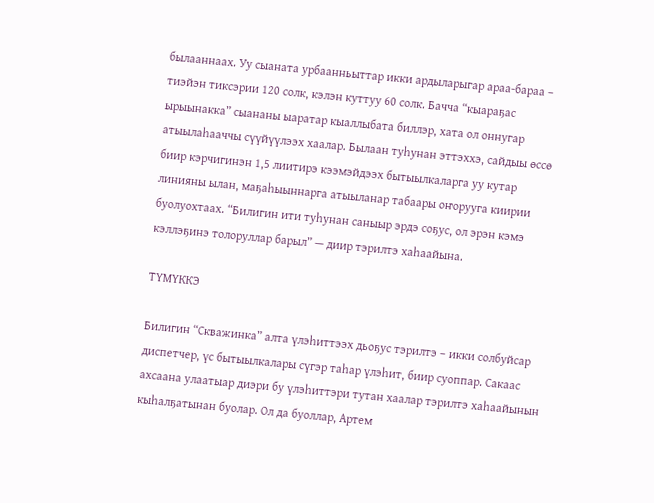былааннаах. Уу сыаната урбаанньыттар икки ардыларыгар араа-бараа – тиэйэн тиксэрии 120 солк, кэлэн куттуу 60 солк. Бачча “кыараҕас ырыынакка” сыананы ыаратар кыаллыбата биллэр, хата ол оннугар атыылаһааччы сүүйүүлээх хаалар. Былаан туһунан эттэххэ, сайдыы өссө биир кэрчигинэн 1,5 лиитирэ кээмэйдээх бытыылкаларга уу кутар линияны ылан, маҕаһыыннарга атыыланар табаары оҥорууга киирии буолуохтаах. “Билигин ити туһунан саныыр эрдэ соҕус, ол эрэн кэмэ кэллэҕинэ толоруллар барыл” — диир тэрилтэ хаһаайына.

ТҮМҮККЭ

Билигин “Скважинка” алта үлэһиттээх дьоҕус тэрилтэ – икки солбуйсар диспетчер, үс бытыылкалары сүгэр таһар үлэһит, биир суоппар. Сакаас ахсаана улаатыар диэри бу үлэһиттэри тутан хаалар тэрилтэ хаһаайынын кыһалҕатынан буолар. Ол да буоллар, Артем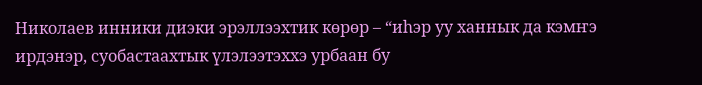Николаев инники диэки эрэллээхтик көрөр – “иһэр уу ханнык да кэмҥэ ирдэнэр, суобастаахтык үлэлээтэххэ урбаан бу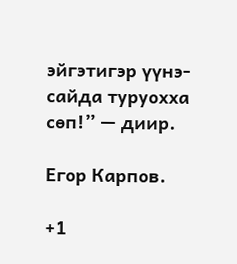эйгэтигэр үүнэ-сайда туруохха сөп!” — диир.

Егор Карпов.

+1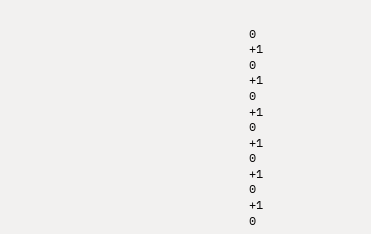0
+1
0
+1
0
+1
0
+1
0
+1
0
+1
0